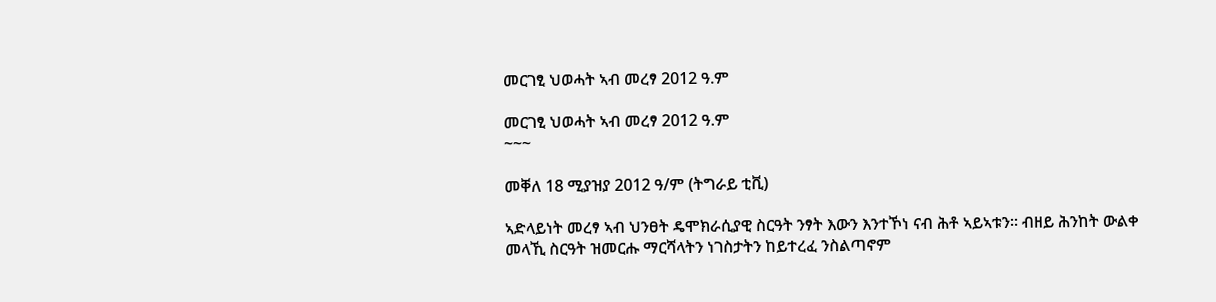መርገፂ ህወሓት ኣብ መረፃ 2012 ዓ.ም

መርገፂ ህወሓት ኣብ መረፃ 2012 ዓ.ም
~~~

መቐለ 18 ሚያዝያ 2012 ዓ/ም (ትግራይ ቲቪ)

ኣድላይነት መረፃ ኣብ ህንፀት ዴሞክራሲያዊ ስርዓት ንፃት እውን እንተኾነ ናብ ሕቶ ኣይኣቱን። ብዘይ ሕንከት ውልቀ መላኺ ስርዓት ዝመርሑ ማርሻላትን ነገስታትን ከይተረፈ ንስልጣኖም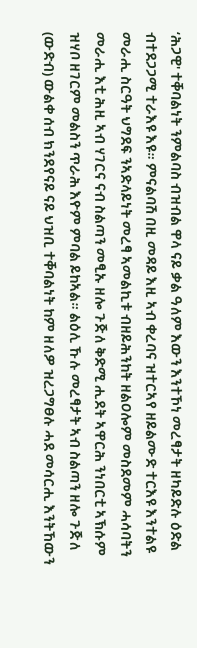‘ሕጋዊ' ተቐባልነት ንምልባስ ብዝብል ዋላ ናይ ቃል ዓለም እውን እንተኾነ መረፃታት ዘካይድሉ ዕድል ብተደጋጋሚ ተራእዩ እዩ። ምናልባሽ በዚ መዳይ እዚ ኣብ ቀረባና ዝተርኣየ ዘይልሙድ ተርእዩ እንተልዩ መራሒ ስርዓት ህግደፍ ንኣድላይነት መረፃ ኣመልኪቱ ብዘይሕንከት ዘልዐሎም መስደመም ሓሳባትን መራሒ እቲ ሕዚ ኣብ ሃገርና ናብ ስልጣን መፂኡ ዘሎ ጉጅለ ቅድሚ ሒደት ኣዋርሕ ንነበርቲ ኣኽሱም ዝሃቦ ዘገርም መልስን ጥራሕ እዮም ምባል ይከኣል። ልዕሊ ኹሉ መረፃታት ኣብ ስልጣን ዘሎ ጉጅለ (ውድብ) ውልቀ ሰብ ክንደየናይ ናይ ህዝቢ ተቐባልነት ከም ዘለዎ ዝረጋግፀሉ ሓደ መሳርሒ እንትኸውን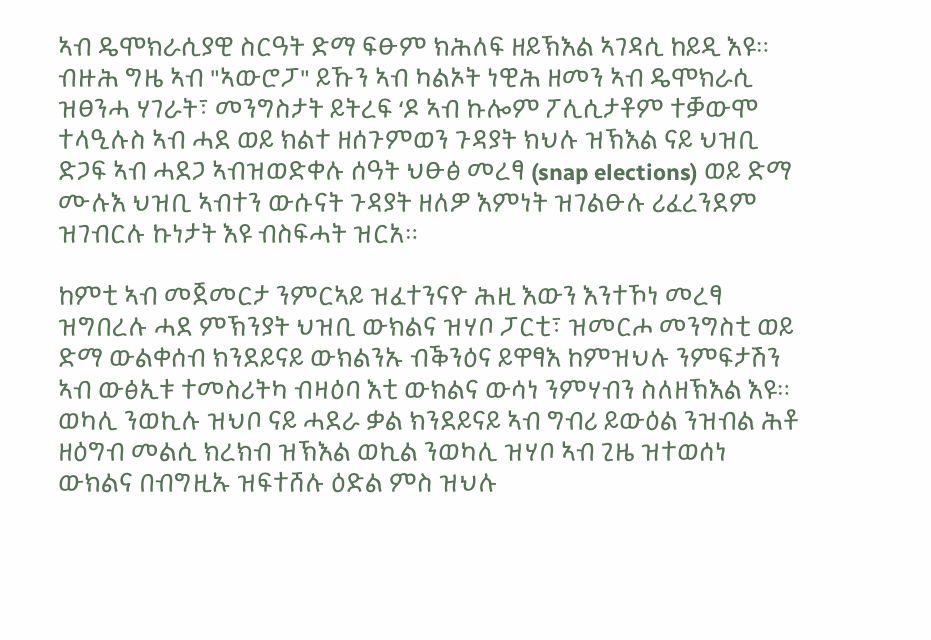ኣብ ዴሞክራሲያዊ ስርዓት ድማ ፍፁም ክሕለፍ ዘይኽእል ኣገዳሲ ከይዲ እዩ። ብዙሕ ግዜ ኣብ "ኣውሮፓ" ይኹን ኣብ ካልኦት ነዊሕ ዘመን ኣብ ዴሞክራሲ ዝፀንሓ ሃገራት፣ መንግስታት ይትረፍ ‘ዶ ኣብ ኩሎም ፖሊሲታቶም ተቓውሞ ተላዒሉስ ኣብ ሓደ ወይ ክልተ ዘሰጉምወን ጉዳያት ክህሉ ዝኽእል ናይ ህዝቢ ድጋፍ ኣብ ሓደጋ ኣብዝወድቀሉ ሰዓት ህፁፅ መረፃ (snap elections) ወይ ድማ ሙሉእ ህዝቢ ኣብተን ውሱናት ጉዳያት ዘለዎ እምነት ዝገልፁሉ ሪፈረንደም ዝገብርሉ ኩነታት እዩ ብስፍሓት ዝርአ።

ከምቲ ኣብ መጀመርታ ንምርኣይ ዝፈተንናዮ ሕዚ እውን እንተኾነ መረፃ ዝግበረሉ ሓደ ምኽንያት ህዝቢ ውክልና ዝሃቦ ፓርቲ፣ ዝመርሖ መንግስቲ ወይ ድማ ውልቀሰብ ክንደይናይ ውክልንኡ ብቕንዕና ይዋፃእ ከምዝህሉ ንምፍታሽን ኣብ ውፅኢቱ ተመስሪትካ ብዛዕባ እቲ ውክልና ውሳነ ንምሃብን ስለዘኽእል እዩ። ወካሊ ንወኪሉ ዝህቦ ናይ ሓደራ ቃል ክንደይናይ ኣብ ግብሪ ይውዕል ንዝብል ሕቶ ዘዕግብ መልሲ ክረክብ ዝኽእል ወኪል ንወካሊ ዝሃቦ ኣብ ጊዜ ዝተወሰነ ውክልና በብግዚኡ ዝፍተሸሉ ዕድል ምስ ዝህሉ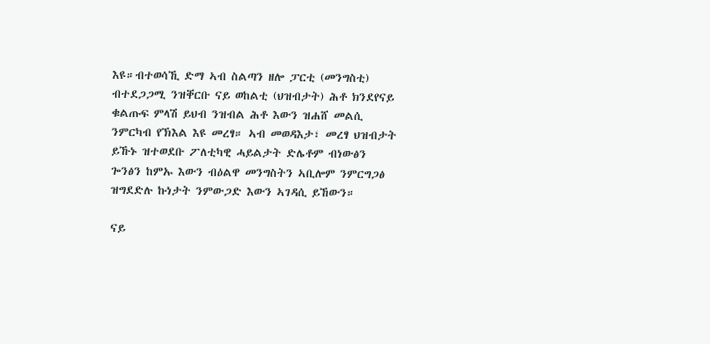እዩ።ብተወሳኺ ድማ ኣብ ስልጣን ዘሎ ፓርቲ (መንግስቲ) ብተደጋጋሚ ንዝቐርቡ ናይ ወከልቲ (ህዝብታት) ሕቶ ክንደየናይ ቁልጡፍ ምላሽ ይህብ ንዝብል ሕቶ እውን ዝሐሸ መልሲ ንምርካብ የኽእል እዩ መረፃ። ኣብ መወዳእታ፣ መረፃ ህዝብታት ይኹኑ ዝተወደቡ ፖለቲካዊ ሓይልታት ድሌቶም ብነውፅን ጐንፅን ከምኡ እውን ብዕልዋ መንግስትን ኣቢሎም ንምርግጋፅ ዝግደድሉ ኩነታት ንምውጋድ እውን ኣገዳሲ ይኸውን።

ናይ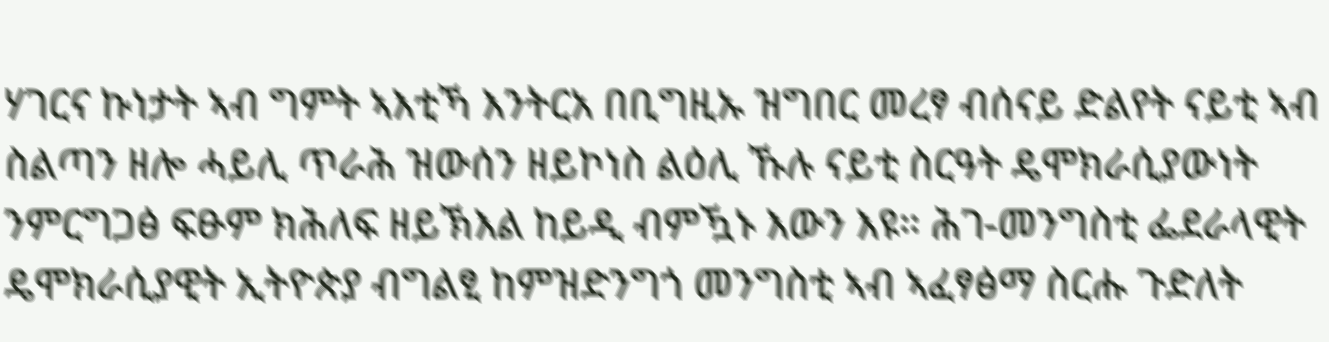ሃገርና ኩነታት ኣብ ግምት ኣእቲኻ እንትርአ በቢግዚኡ ዝግበር መረፃ ብሰናይ ድልየት ናይቲ ኣብ ስልጣን ዘሎ ሓይሊ ጥራሕ ዝውሰን ዘይኮነስ ልዕሊ ኹሉ ናይቲ ስርዓት ዴሞክራሲያውነት ንምርግጋፅ ፍፁም ክሕለፍ ዘይኽእል ከይዲ ብምዃኑ እውን እዩ። ሕገ-መንግስቲ ፌደራላዊት ዴሞክራሲያዊት ኢትዮጵያ ብግልፂ ከምዝድንግጎ መንግስቲ ኣብ ኣፈፃፅማ ስርሑ ጉድለት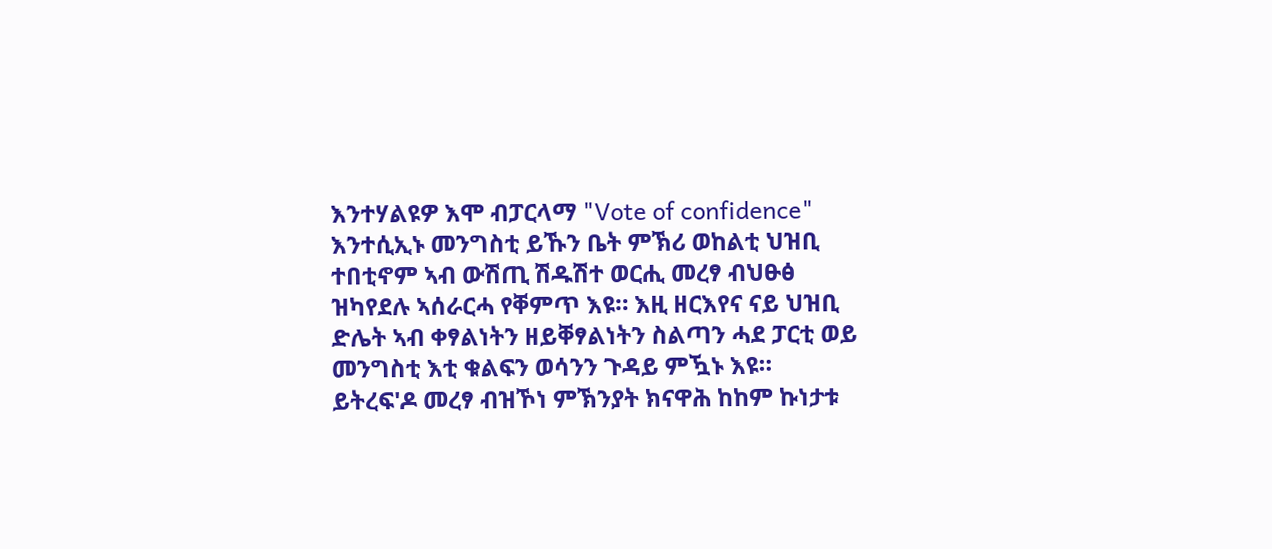እንተሃልዩዎ እሞ ብፓርላማ "Vote of confidence" እንተሲኢኑ መንግስቲ ይኹን ቤት ምኽሪ ወከልቲ ህዝቢ ተበቲኖም ኣብ ውሽጢ ሽዱሽተ ወርሒ መረፃ ብህፁፅ ዝካየደሉ ኣሰራርሓ የቐምጥ እዩ። እዚ ዘርእየና ናይ ህዝቢ ድሌት ኣብ ቀፃልነትን ዘይቐፃልነትን ስልጣን ሓደ ፓርቲ ወይ መንግስቲ እቲ ቁልፍን ወሳንን ጉዳይ ምዃኑ እዩ። ይትረፍ'ዶ መረፃ ብዝኾነ ምኽንያት ክናዋሕ ከከም ኩነታቱ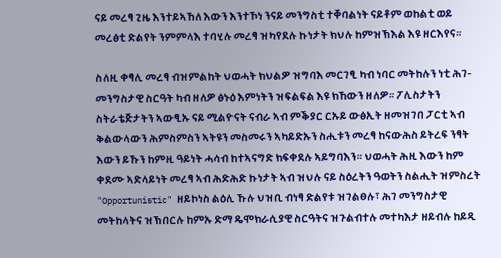ናይ መረፃ ጊዜ እንተይኣኸለ እውን እንተኾነ ንናይ መንግስቲ ተቐባልነት ናይቶም ወከልቲ ወይ መረፅቲ ድልየት ንምምላእ ተባሂሉ መረፃ ዝካየደሉ ኩነታት ክህሉ ከምዝኽእል እዩ ዘርእየና።

ስለዚ ቀፃሊ መረፃ ብዝምልከት ህወሓት ክህልዎ ዝግባእ መርገፂ ካብ ነባር መትከሉን ነቲ ሕገ-መንግስታዊ ስርዓት ካብ ዘለዎ ፅኑዕ እምነትን ዝፍልፍል እዩ ክኸውን ዘለዎ። ፖሊስታትን ስትራቴጅታትን ኣውፂኡ ናይ ሚልዮናት ናብራ ኣብ ምቕያር ርኡይ ውፅኢት ዘመዝገበ ፓርቲ ኣብ ቅልውላውን ሕምስምስን ኣትዩን መስመሩን ኣካይድኡን ስሒቱን መረፃ ከናውሕስ ይትረፍ ንፃት እውን ይኹን ከምዚ ዓይነት ሓሳብ ከተኣናግድ ክፍቀደሉ ኣይግባእን። ህወሓት ሕዚ እውን ከም ቀደሙ ኣድላይነት መረፃ ኣብ ሕድሕድ ኩነታት ኣብ ዝህሉ ናይ ስዕረትን ዓወትን ስልሒት ዝምስረት "Opportunistic" ዘይኮነስ ልዕሊ ኹሉ ህዝቢ ብነፃ ድልየቱ ዝገልፀሉ፣ ሕገ መንግስታዊ መትከላትና ዝኽበርሉ ከምኡ ድማ ዴሞክራሲያዊ ስርዓትና ዝጉልብተሉ መተካእታ ዘይብሉ ከይዲ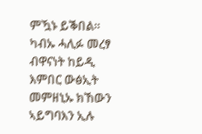ምዃኑ ይቕበል። ካብኡ ሓሊፉ መረፃ ብዋናነት ከይዲ እምበር ውፅኢት መምዘኒኡ ክኸውን ኣይግባእን ኢሉ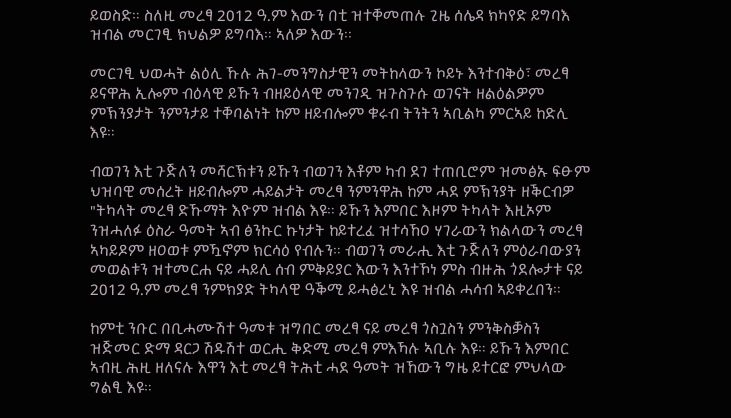ይወስድ። ስለዚ መረፃ 2012 ዓ.ም እውን በቲ ዝተቐመጠሉ ጊዜ ሰሌዳ ክካየድ ይግባእ ዝብል መርገፂ ክህልዎ ይግባእ። ኣለዎ እውን፡፡

መርገፂ ህወሓት ልዕሊ ኹሉ ሕገ-መንግስታዊን መትከላውን ኮይኑ እንተብቅዕ፣ መረፃ ይናዋሕ ኢሎም ብዕላዊ ይኹን ብዘይዕላዊ መንገዲ ዝጉስጉሱ ወገናት ዘልዕልዎም ምኽንያታት ንምንታይ ተቐባልነት ከም ዘይብሎም ቁሩብ ትንትን ኣቢልካ ምርኣይ ከድሊ እዩ።

ብወገን እቲ ጉጅለን መሻርኽቱን ይኹን ብወገን እቶም ካብ ደገ ተጠቢሮም ዝመፅኡ ፍፁም ህዝባዊ መሰረት ዘይብሎም ሓይልታት መረፃ ንምንዋሕ ከም ሓደ ምኽንያት ዘቕርብዎ "ትካላት መረፃ ድኹማት እዮም ዝብል እዩ። ይኹን እምበር እዞም ትካላት እዚኦም ንዝሓለፉ ዕስራ ዓመት ኣብ ፅንኩር ኩነታት ከይተረፈ ዝተሳኸዐ ሃገራውን ክልላውን መረፃ ኣካይዶም ዘዐወቱ ምዃኖም ክርሳዕ የብሉን። ብወገን መራሒ እቲ ጉጅለን ምዕራባውያን መወልቱን ዝተመርሐ ናይ ሓይሊ ሰብ ምቅይያር እውን እንተኾነ ምስ ብዙሕ ጎደሎታቱ ናይ 2012 ዓ.ም መረፃ ንምክያድ ትካላዊ ዓቕሚ ይሓፅረኒ እዩ ዝብል ሓሳብ ኣይቀረበን።

ከምቲ ንቡር በቢሓሙሽተ ዓመቱ ዝግበር መረፃ ናይ መረፃ ጎስጓስን ምንቅስቓስን ዝጅመር ድማ ዳርጋ ሽዱሽተ ወርሒ ቅድሚ መረፃ ምእኻሉ ኣቢሉ እዩ። ይኹን እምበር ኣብዚ ሕዚ ዘለናሉ እዋን እቲ መረፃ ትሕቲ ሓደ ዓመት ዝኸውን ግዜ ይተርፎ ምህላው ግልፂ እዩ።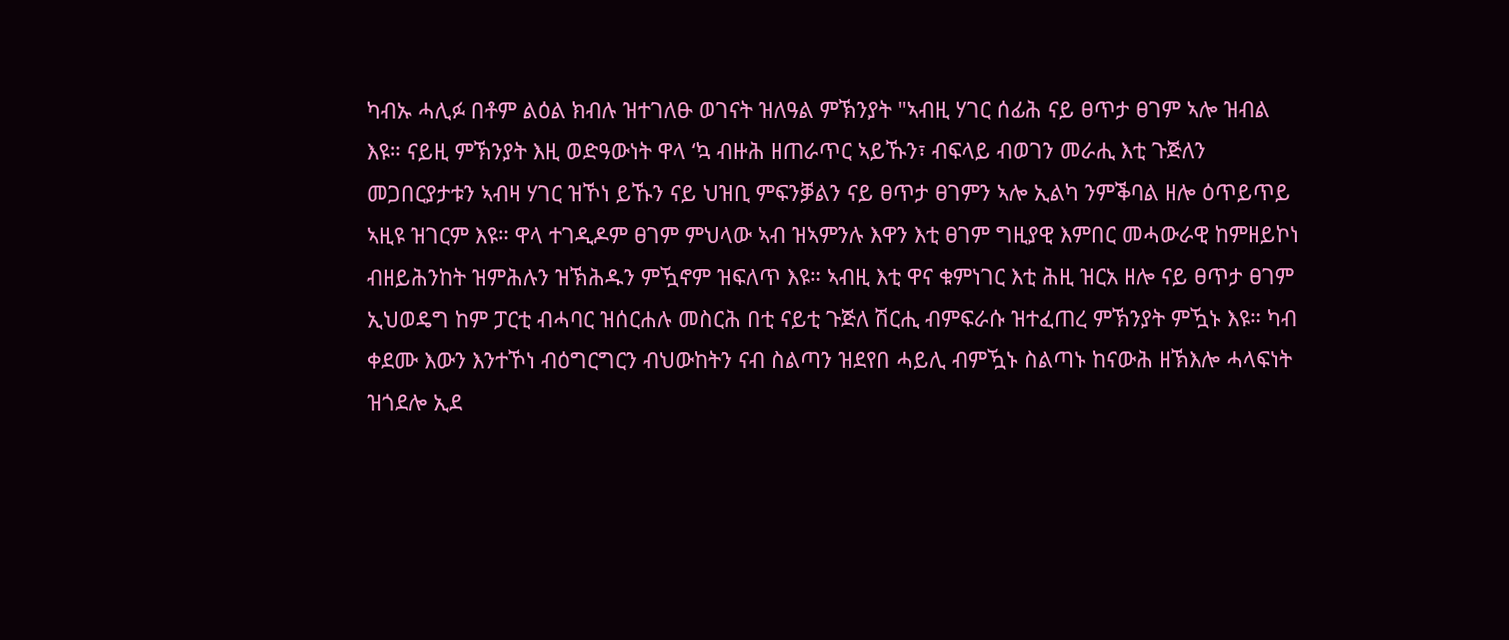ካብኡ ሓሊፉ በቶም ልዕል ክብሉ ዝተገለፁ ወገናት ዝለዓል ምኽንያት "ኣብዚ ሃገር ሰፊሕ ናይ ፀጥታ ፀገም ኣሎ ዝብል እዩ። ናይዚ ምኽንያት እዚ ወድዓውነት ዋላ ‘ኳ ብዙሕ ዘጠራጥር ኣይኹን፣ ብፍላይ ብወገን መራሒ እቲ ጉጅለን መጋበርያታቱን ኣብዛ ሃገር ዝኾነ ይኹን ናይ ህዝቢ ምፍንቓልን ናይ ፀጥታ ፀገምን ኣሎ ኢልካ ንምቕባል ዘሎ ዕጥይጥይ ኣዚዩ ዝገርም እዩ። ዋላ ተገዲዶም ፀገም ምህላው ኣብ ዝኣምንሉ እዋን እቲ ፀገም ግዚያዊ እምበር መሓውራዊ ከምዘይኮነ ብዘይሕንከት ዝምሕሉን ዝኽሕዱን ምዃኖም ዝፍለጥ እዩ። ኣብዚ እቲ ዋና ቁምነገር እቲ ሕዚ ዝርአ ዘሎ ናይ ፀጥታ ፀገም ኢህወዴግ ከም ፓርቲ ብሓባር ዝሰርሐሉ መስርሕ በቲ ናይቲ ጉጅለ ሽርሒ ብምፍራሱ ዝተፈጠረ ምኽንያት ምዃኑ እዩ። ካብ ቀደሙ እውን እንተኾነ ብዕግርግርን ብህውከትን ናብ ስልጣን ዝደየበ ሓይሊ ብምዃኑ ስልጣኑ ከናውሕ ዘኽእሎ ሓላፍነት ዝጎደሎ ኢደ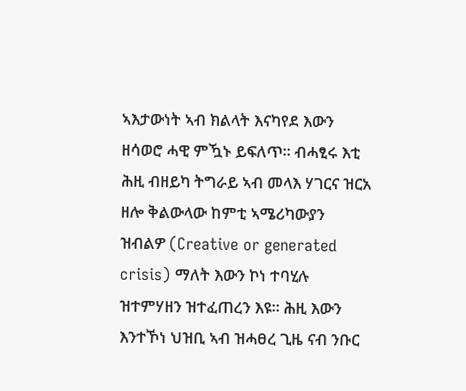ኣእታውነት ኣብ ክልላት እናካየደ እውን ዘሳወሮ ሓዊ ምዃኑ ይፍለጥ። ብሓፂሩ እቲ ሕዚ ብዘይካ ትግራይ ኣብ መላእ ሃገርና ዝርአ ዘሎ ቅልውላው ከምቲ ኣሜሪካውያን ዝብልዎ (Creative or generated crisis) ማለት እውን ኮነ ተባሂሉ ዝተምሃዘን ዝተፈጠረን እዩ። ሕዚ እውን እንተኾነ ህዝቢ ኣብ ዝሓፀረ ጊዜ ናብ ንቡር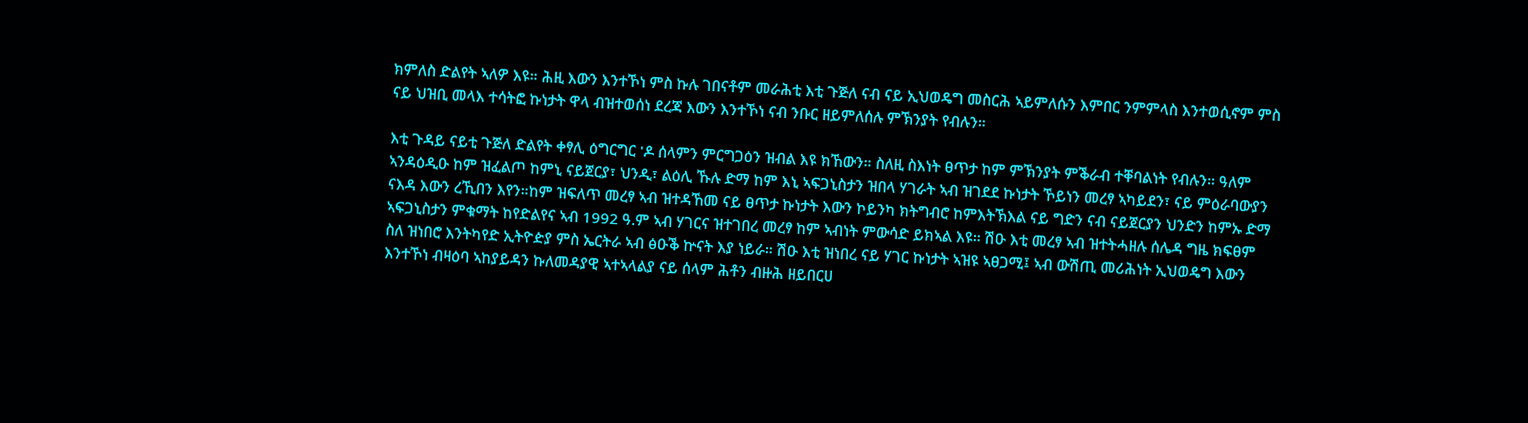ክምለስ ድልየት ኣለዎ እዩ። ሕዚ እውን እንተኾነ ምስ ኩሉ ገበናቶም መራሕቲ እቲ ጉጅለ ናብ ናይ ኢህወዴግ መስርሕ ኣይምለሱን እምበር ንምምላስ እንተወሲኖም ምስ ናይ ህዝቢ መላእ ተሳትፎ ኩነታት ዋላ ብዝተወሰነ ደረጃ እውን እንተኾነ ናብ ንቡር ዘይምለሰሉ ምኽንያት የብሉን።

እቲ ጉዳይ ናይቲ ጉጅለ ድልየት ቀፃሊ ዕግርግር 'ዶ ሰላምን ምርግጋዕን ዝብል እዩ ክኸውን። ስለዚ ስእነት ፀጥታ ከም ምኽንያት ምቕራብ ተቐባልነት የብሉን። ዓለም ኣንዳዕዲዑ ከም ዝፈልጦ ከምኒ ናይጀርያ፣ ህንዲ፣ ልዕሊ ኹሉ ድማ ከም እኒ ኣፍጋኒስታን ዝበላ ሃገራት ኣብ ዝገደደ ኩነታት ኾይነን መረፃ ኣካይደን፣ ናይ ምዕራባውያን ናእዳ እውን ረኺበን እየን።ከም ዝፍለጥ መረፃ ኣብ ዝተዳኸመ ናይ ፀጥታ ኩነታት እውን ኮይንካ ክትግብሮ ከምእትኽእል ናይ ግድን ናብ ናይጀርያን ህንድን ከምኡ ድማ ኣፍጋኒስታን ምቁማት ከየድልየና ኣብ 1992 ዓ.ም ኣብ ሃገርና ዝተገበረ መረፃ ከም ኣብነት ምውሳድ ይክኣል እዩ። ሽዑ እቲ መረፃ ኣብ ዝተትሓዘሉ ሰሌዳ ግዜ ክፍፀም ስለ ዝነበሮ እንትካየድ ኢትዮዽያ ምስ ኤርትራ ኣብ ፅዑቕ ኵናት እያ ነይራ። ሽዑ እቲ ዝነበረ ናይ ሃገር ኩነታት ኣዝዩ ኣፀጋሚ፤ ኣብ ውሽጢ መሪሕነት ኢህወዴግ እውን እንተኾነ ብዛዕባ ኣከያይዳን ኩለመዳያዊ ኣተኣላልያ ናይ ሰላም ሕቶን ብዙሕ ዘይበርሀ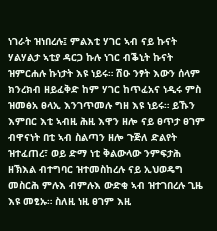ነገራት ዝነበረሉ፤ ምልእቲ ሃገር ኣብ ናይ ኩናት ሃልሃልታ ኣቲያ ዳርጋ ኩሉ ነገር ብቕኒት ኩናት ዝምርሐሉ ኩነታት እዩ ነይሩ። ሽዑ ንፃት እውን ሰላም ክንረክብ ዘይፈቅድ ከም ሃገር ከጥፈአና ነዲሩ ምስ ዝመፅአ ፀላኢ እንገጥመሉ ግዘ እዩ ነይሩ። ይኹን እምበር እቲ ኣብዚ ሕዚ እዋን ዘሎ ናይ ፀጥታ ፀገም ብዋናነት በቲ ኣብ ስልጣን ዘሎ ጉጅለ ድልየት ዝተፈጠረ፣ ወይ ድማ ነቲ ቅልውላው ንምፍታሕ ዘኽእል ብተግባር ዝተመስከረሉ ናይ ኢህወዴግ መስርሕ ምሉእ ብምሉእ ውድቂ ኣብ ዝተገበረሉ ጊዜ እዩ መፂኡ። ስለዚ ነዚ ፀገም እዚ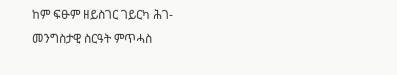ከም ፍፁም ዘይስገር ገይርካ ሕገ-መንግስታዊ ስርዓት ምጥሓስ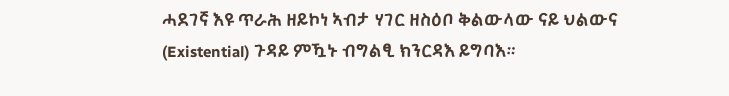ሓደገኛ እዩ ጥራሕ ዘይኮነ ኣብታ ሃገር ዘስዕቦ ቅልውላው ናይ ህልውና (Existential) ጉዳይ ምዃኑ ብግልፂ ክንርዳእ ይግባእ።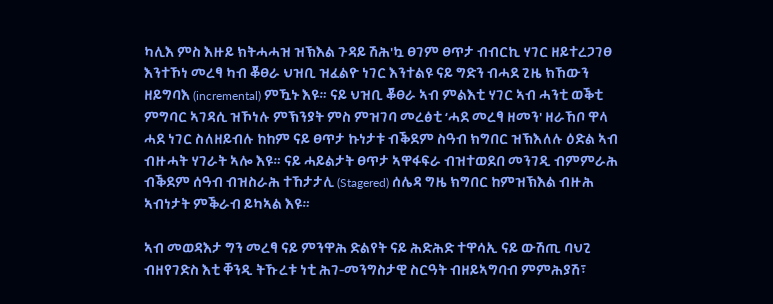ካሊእ ምስ እዙይ ክትሓሓዝ ዝኽእል ጉዳይ ሽሕ'ኳ ፀገም ፀጥታ ብብርኪ ሃገር ዘይተረጋገፀ እንተኾነ መረፃ ካብ ቖፀራ ህዝቢ ዝፈልዮ ነገር እንተልዩ ናይ ግድን ብሓደ ጊዜ ክኸውን ዘይግባእ (incremental) ምዃኑ እዩ። ናይ ህዝቢ ቖፀራ ኣብ ምልእቲ ሃገር ኣብ ሓንቲ ወቕቲ ምግባር ኣገዳሲ ዝኾነሉ ምኽንያት ምስ ምዝገባ መረፅቲ ‘ሓደ መረፃ ዘመን' ዘራኸቦ ዋላ ሓደ ነገር ስለዘይብሉ ከከም ናይ ፀጥታ ኩነታቱ ብቕደም ስዓብ ክግበር ዝኽእለሉ ዕድል ኣብ ብዙሓት ሃገራት ኣሎ እዩ። ናይ ሓይልታት ፀጥታ ኣዋፋፍራ ብዝተወደበ መንገዲ ብምምራሕ ብቕደም ሰዓብ ብዝስራሕ ተኸታታሊ (Stagered) ሰሌዳ ግዜ ክግበር ከምዝኽእል ብዙሕ ኣብነታት ምቕራብ ይካኣል እዩ።

ኣብ መወዳእታ ግን መረፃ ናይ ምንዋሕ ድልየት ናይ ሕድሕድ ተዋሳኢ ናይ ውሽጢ ባህጊ ብዘየገድስ እቲ ቐንዲ ትኹረቱ ነቲ ሕገ-መንግስታዊ ስርዓት ብዘይኣግባብ ምምሕያሽ፣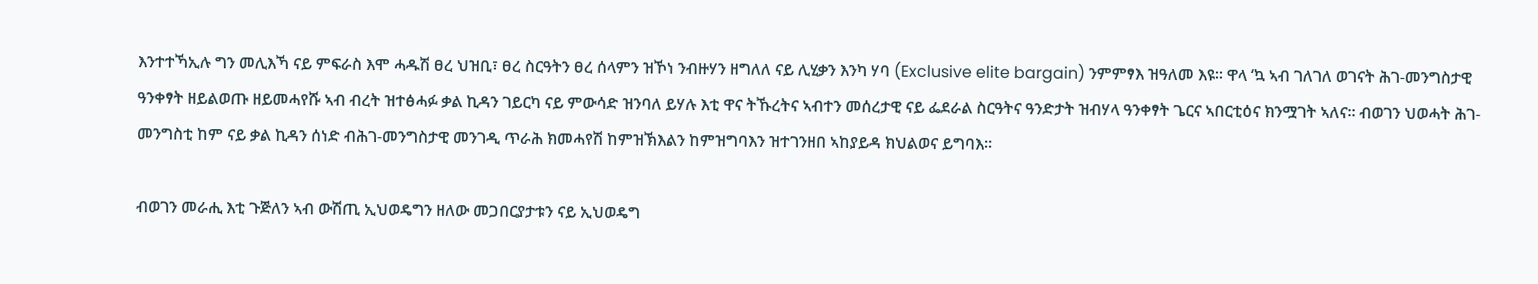እንተተኻኢሉ ግን መሊእኻ ናይ ምፍራስ እሞ ሓዱሽ ፀረ ህዝቢ፣ ፀረ ስርዓትን ፀረ ሰላምን ዝኾነ ንብዙሃን ዘግለለ ናይ ሊሂቃን እንካ ሃባ (Exclusive elite bargain) ንምምፃእ ዝዓለመ እዩ። ዋላ ‘ኳ ኣብ ገለገለ ወገናት ሕገ-መንግስታዊ ዓንቀፃት ዘይልወጡ ዘይመሓየሹ ኣብ ብረት ዝተፅሓፉ ቃል ኪዳን ገይርካ ናይ ምውሳድ ዝንባለ ይሃሉ እቲ ዋና ትኹረትና ኣብተን መሰረታዊ ናይ ፌደራል ስርዓትና ዓንድታት ዝብሃላ ዓንቀፃት ጌርና ኣበርቲዕና ክንሟገት ኣለና። ብወገን ህወሓት ሕገ-መንግስቲ ከም ናይ ቃል ኪዳን ሰነድ ብሕገ-መንግስታዊ መንገዲ ጥራሕ ክመሓየሽ ከምዝኽእልን ከምዝግባእን ዝተገንዘበ ኣከያይዳ ክህልወና ይግባእ።

ብወገን መራሒ እቲ ጉጅለን ኣብ ውሽጢ ኢህወዴግን ዘለው መጋበርያታቱን ናይ ኢህወዴግ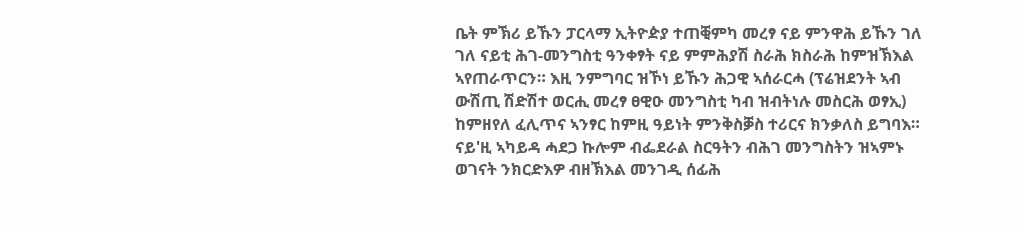ቤት ምኽሪ ይኹን ፓርላማ ኢትዮዽያ ተጠቒምካ መረፃ ናይ ምንዋሕ ይኹን ገለ ገለ ናይቲ ሕገ-መንግስቲ ዓንቀፃት ናይ ምምሕያሽ ስራሕ ክስራሕ ከምዝኽእል ኣየጠራጥርን። እዚ ንምግባር ዝኾነ ይኹን ሕጋዊ ኣሰራርሓ (ፕሬዝደንት ኣብ ውሽጢ ሽድሽተ ወርሒ መረፃ ፀዊዑ መንግስቲ ካብ ዝብትነሉ መስርሕ ወፃኢ) ከምዘየለ ፈሊጥና ኣንፃር ከምዚ ዓይነት ምንቅስቓስ ተሪርና ክንቃለስ ይግባእ። ናይ'ዚ ኣካይዳ ሓደጋ ኩሎም ብፌደራል ስርዓትን ብሕገ መንግስትን ዝኣምኑ ወገናት ንክርድእዎ ብዘኽእል መንገዲ ሰፊሕ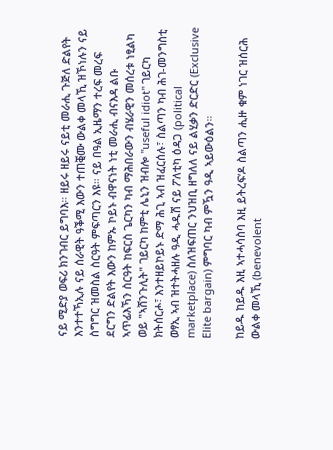ናይ ሚድያ ወፍሪ ክንገብር ይግባእ። ዘይሩ ዘይሩ ናይቲ መራሒ ጉጅለ ድልየት እንተተኻኢሉ ናይ ሰራዊት ዓቕሚ እውን ተጠቒሙ ውልቀ መላኺ ዝኾነሉን ናይ ስግግር ዝመስል ስርዓት ምፍጣርን እዩ። ናይ በዓል ኢዜማን ተረፍ መረፍ ደርግን ድልየት እውን ከምኡ ኮይኑ ብዋናነት ነቲ መራሒ ብናእዳ ልቡ ኣጥፊእኻን ስርዓት ከፍርስ ጌርካን ካብ ማሕበራውን ብሄራዊን መሰረቱ ነፂልካ ወይ "ኣሸንጉሊት" ገይርካ ከምቲ ሌኒን ዝብሎ "useful idiot" ገይርካ ክትሰርሖ፣ እንተዘይኮይኑ ድማ ሕጊ ኣብ ዝፈርሰሉ፣ ስልጣን ካብ ሕገ-መንግስቲ ወፃኢ ኣብ ዝተትሓዘሉ ዓዲ ሓዱሽ ናይ ፖለቲካ ዕዳጋ (political marketplace) ስለዝፍጠር ንህዝቢ ዘግለለ ናይ ልሂቃን ድርድር (Exclusive Elite bargain) ምግባር ካብ ምዃን ዓዲ ኣይውዕልን።

ከይዱ ከይዱ እዚ ኣተሓሳስባ እዚ ይትረፍ‘ዶ ስልጣን ሒዙ ቁም ነገር ዝሰርሕ ውልቀ መላኺ (benevolent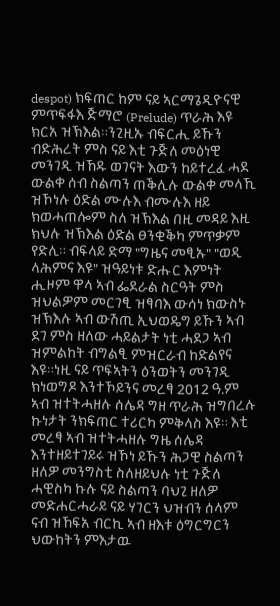despot) ክፍጠር ከም ናይ ኣርማጌዲዮናዊ ምጥፍፋእ ጅማሮ (Prelude) ጥራሕ እዩ ክርአ ዝኽእል።ንጊዚኡ ብፍርሒ ይኹን ብድሕረት ምስ ናይ እቲ ጉጅለ መዕነዊ መንገዲ ዝኸዱ ወገናት እውን ከይተረፈ ሓደ ውልቀ ሰብ ስልጣን ጠቕሊሉ ውልቀ መላኺ ዝኾነሉ ዕድል ሙሉእ ብሙሉእ ዘይ ክወሓጠሎም ስለ ዝኽእል በዚ መዳይ እዚ ክህሉ ዝኽእል ዕድል ፀንቂቕካ ምጥቃም የድሊ። ብፍላይ ድማ "ግዜና መፂኡ" "ወዲ ላሕምና እዩ" ዝዓይነቱ ድሑር እምነት ሒዞም ዋላ ኣብ ፌደራል ስርዓት ምስ ዝህልዎም መርገፂ ዝፃባእ ውሳነ ክውስኑ ዝኽእሉ ኣብ ውሽጢ ኢህወዴግ ይኹን ኣብ ደገ ምስ ዘለው ሓይልታት ነቲ ሓደጋ ኣብ ዝምልከት ብግልፂ ምዝርራብ ከድልየና እዩ።ነዚ ናይ ጥፍኣትን ዕንወትን መንገዲ ክነወግዶ እንተኾይንና መረፃ 2012 ዓ.ም ኣብ ዝተትሓዘሉ ሰሌዳ ግዘ ጥራሕ ዝግበረሉ ኩነታት ንክፍጠር ተሪርካ ምቅላስ እዩ። እቲ መረፃ ኣብ ዝተትሓዘሉ ግዜ ሰሌዳ እንተዘይተገይሩ ዝኾነ ይኹን ሕጋዊ ስልጣን ዘለዎ መንግስቲ ስለዘይህሉ ነቲ ጉጅለ ሓዊስካ ኩሉ ናይ ስልጣን ባህጊ ዘለዎ መድሐርሓራይ ናይ ሃገርን ህዝብን ሰላም ናብ ዝኸፍአ ብርኪ ኣብ ዘእቱ ዕግርግርን ህውከትን ምእታዉ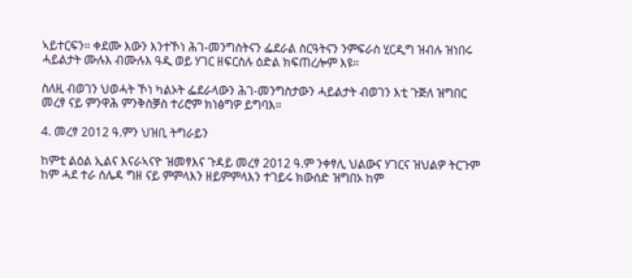ኣይተርፍን። ቀደሙ እውን እንተኾነ ሕገ-መንግስትናን ፌደራል ስርዓትናን ንምፍራስ ሂርዲግ ዝብሉ ዝነበሩ ሓይልታት ሙሉእ ብሙሉእ ዓዲ ወይ ሃገር ዘፍርስሉ ዕድል ክፍጠረሎም እዩ።

ስለዚ ብወገን ህወሓት ኾነ ካልኦት ፌደራላውን ሕገ-መንግስታውን ሓይልታት ብወገን እቲ ጉጅለ ዝግበር መረፃ ናይ ምንዋሕ ምንቅስቓስ ተሪሮም ክነፅግዎ ይግባእ።

4. መረፃ 2012 ዓ.ምን ህዝቢ ትግራይን

ከምቲ ልዕል ኢልና እናራኣናዮ ዝመፃእና ጉዳይ መረፃ 2012 ዓ.ም ንቀፃሊ ህልውና ሃገርና ዝህልዎ ትርጉም ከም ሓደ ተራ ሰሌዳ ግዘ ናይ ምምላእን ዘይምምላእን ተገይሩ ክውሰድ ዝግበኦ ከም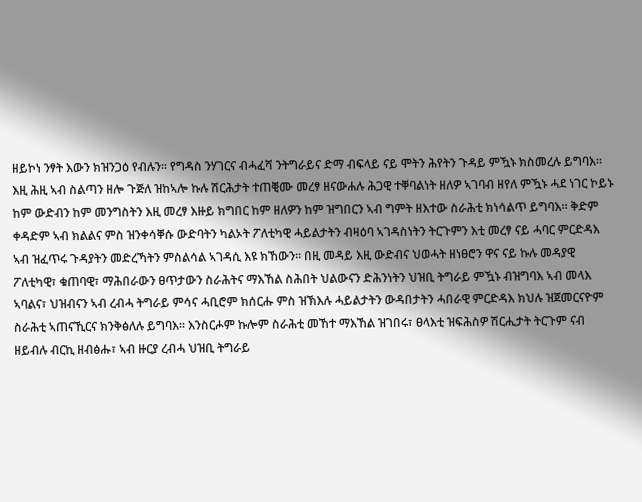ዘይኮነ ንፃት እውን ክዝንጋዕ የብሉን። የግዳስ ንሃገርና ብሓፈሻ ንትግራይና ድማ ብፍላይ ናይ ሞትን ሕየትን ጉዳይ ምዃኑ ክስመረሉ ይግባእ። እዚ ሕዚ ኣብ ስልጣን ዘሎ ጉጅለ ዝከኣሎ ኩሉ ሽርሕታት ተጠቒሙ መረፃ ዘናውሐሉ ሕጋዊ ተቐባልነት ዘለዎ ኣገባብ ዘየለ ምዃኑ ሓደ ነገር ኮይኑ ከም ውድብን ከም መንግስትን እዚ መረፃ እዙይ ክግበር ከም ዘለዎን ከም ዝግበርን ኣብ ግምት ዘእተው ስራሕቲ ክነሳልጥ ይግባእ። ቅድም ቀዳድም ኣብ ክልልና ምስ ዝንቀሳቐሱ ውድባትን ካልኦት ፖለቲካዊ ሓይልታትን ብዛዕባ ኣገዳስነትን ትርጉምን እቲ መረፃ ናይ ሓባር ምርድዳእ ኣብ ዝፈጥሩ ጉዳያትን መድረኻትን ምስልሳል ኣገዳሲ እዩ ክኸውን። በዚ መዳይ እዚ ውድብና ህወሓት ዘነፀሮን ዋና ናይ ኩሉ መዳያዊ ፖለቲካዊ፣ ቁጠባዊ፣ ማሕበራውን ፀጥታውን ስራሕትና ማእኸል ስሕበት ህልውናን ድሕንነትን ህዝቢ ትግራይ ምዃኑ ብዝግባእ ኣብ መላእ ኣባልና፣ ህዝብናን ኣብ ረብሓ ትግራይ ምሳና ሓቢሮም ክሰርሑ ምስ ዝኽእሉ ሓይልታትን ውዳበታትን ሓበራዊ ምርድዳእ ክህሉ ዝጀመርናዮም ስራሕቲ ኣጠናኺርና ክንቅፅለሉ ይግባእ። እንስርሖም ኩሎም ስራሕቲ መኸተ ማእኸል ዝገበሩ፣ ፀላእቲ ዝፍሕስዎ ሽርሒታት ትርጉም ናብ ዘይብሉ ብርኪ ዘብፅሑ፣ ኣብ ዙርያ ረብሓ ህዝቢ ትግራይ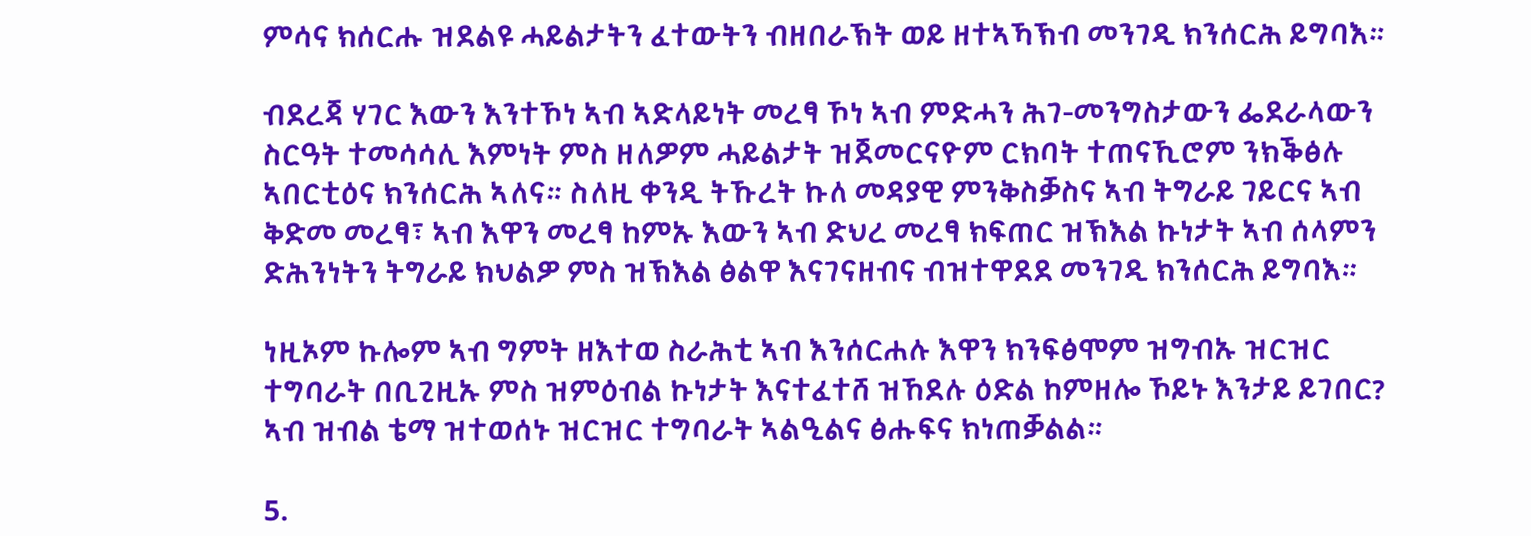ምሳና ክሰርሑ ዝደልዩ ሓይልታትን ፈተውትን ብዘበራኽት ወይ ዘተኣኻኽብ መንገዲ ክንሰርሕ ይግባእ።

ብደረጃ ሃገር እውን እንተኾነ ኣብ ኣድላይነት መረፃ ኾነ ኣብ ምድሓን ሕገ-መንግስታውን ፌደራላውን ስርዓት ተመሳሳሊ እምነት ምስ ዘለዎም ሓይልታት ዝጀመርናዮም ርክባት ተጠናኺሮም ንክቕፅሉ ኣበርቲዕና ክንሰርሕ ኣለና። ስለዚ ቀንዲ ትኹረት ኩለ መዳያዊ ምንቅስቓስና ኣብ ትግራይ ገይርና ኣብ ቅድመ መረፃ፣ ኣብ እዋን መረፃ ከምኡ እውን ኣብ ድህረ መረፃ ክፍጠር ዝኽእል ኩነታት ኣብ ሰላምን ድሕንነትን ትግራይ ክህልዎ ምስ ዝኽእል ፅልዋ እናገናዘብና ብዝተዋደደ መንገዲ ክንሰርሕ ይግባእ።

ነዚኦም ኩሎም ኣብ ግምት ዘእተወ ስራሕቲ ኣብ እንሰርሐሉ እዋን ክንፍፅሞም ዝግብኡ ዝርዝር ተግባራት በቢጊዚኡ ምስ ዝምዕብል ኩነታት እናተፈተሸ ዝኸደሉ ዕድል ከምዘሎ ኾይኑ እንታይ ይገበር? ኣብ ዝብል ቴማ ዝተወሰኑ ዝርዝር ተግባራት ኣልዒልና ፅሑፍና ክነጠቓልል።

5.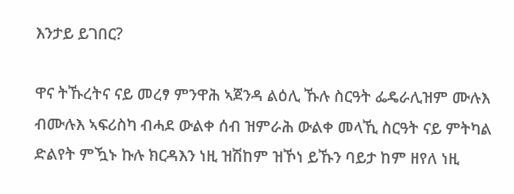እንታይ ይገበር?

ዋና ትኹረትና ናይ መረፃ ምንዋሕ ኣጀንዳ ልዕሊ ኹሉ ስርዓት ፌዴራሊዝም ሙሉእ ብሙሉእ ኣፍሪስካ ብሓደ ውልቀ ሰብ ዝምራሕ ውልቀ መላኺ ስርዓት ናይ ምትካል ድልየት ምዃኑ ኩሉ ክርዳእን ነዚ ዝሽከም ዝኾነ ይኹን ባይታ ከም ዘየለ ነዚ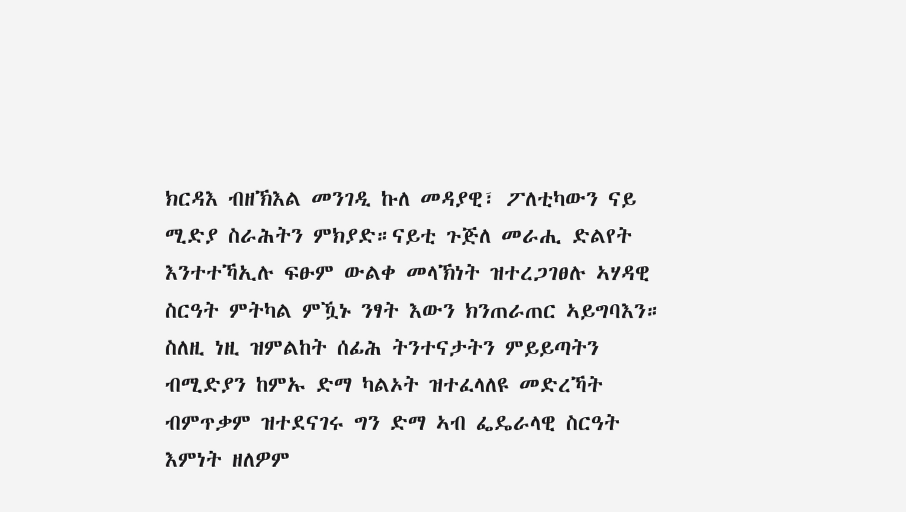ክርዳእ ብዘኽእል መንገዲ ኩለ መዳያዊ፣ ፖለቲካውን ናይ ሚድያ ስራሕትን ምክያድ።ናይቲ ጉጅለ መራሒ ድልየት እንተተኻኢሉ ፍፁም ውልቀ መላኽነት ዝተረጋገፀሉ ኣሃዳዊ ስርዓት ምትካል ምዃኑ ንፃት እውን ክንጠራጠር ኣይግባእን። ስለዚ ነዚ ዝምልከት ሰፊሕ ትንተናታትን ምይይጣትን ብሚድያን ከምኡ ድማ ካልኦት ዝተፈላለዩ መድረኻት ብምጥቃም ዝተደናገሩ ግን ድማ ኣብ ፌዴራላዊ ስርዓት እምነት ዘለዎም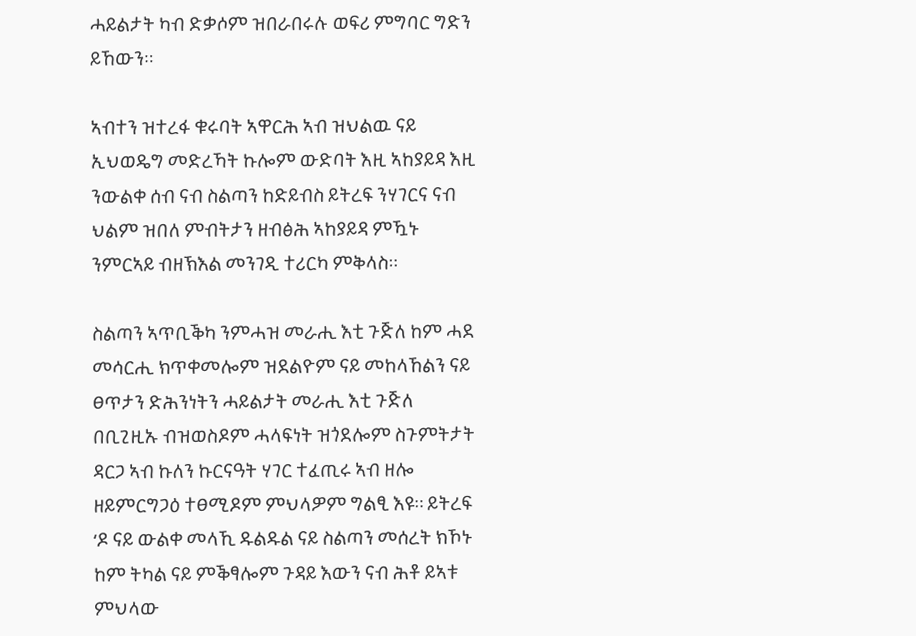ሓይልታት ካብ ድቃሶም ዝበራበሩሉ ወፍሪ ምግባር ግድን ይኸውን።

ኣብተን ዝተረፋ ቁሩባት ኣዋርሕ ኣብ ዝህልዉ ናይ ኢህወዴግ መድረኻት ኩሎም ውድባት እዚ ኣከያይዳ እዚ ንውልቀ ሰብ ናብ ስልጣን ከድይብስ ይትረፍ ንሃገርና ናብ ህልም ዝበለ ምብትታን ዘብፅሕ ኣከያይዳ ምዃኑ ንምርኣይ ብዘኽእል መንገዲ ተሪርካ ምቅላስ።

ስልጣን ኣጥቢቕካ ንምሓዝ መራሒ እቲ ጉጅለ ከም ሓደ መሳርሒ ክጥቀመሎም ዝደልዮም ናይ መከላኸልን ናይ ፀጥታን ድሕንነትን ሓይልታት መራሒ እቲ ጉጅለ በቢጊዚኡ ብዝወስዶም ሓላፍነት ዝጎደሎም ስጉምትታት ዳርጋ ኣብ ኩለን ኩርናዓት ሃገር ተፈጢሩ ኣብ ዘሎ ዘይምርግጋዕ ተፀሚዶም ምህላዎም ግልፂ እዩ። ይትረፍ ‘ዶ ናይ ውልቀ መላኺ ዱልዱል ናይ ስልጣን መሰረት ክኾኑ ከም ትካል ናይ ምቕፃሎም ጉዳይ እውን ናብ ሕቶ ይኣቱ ምህላው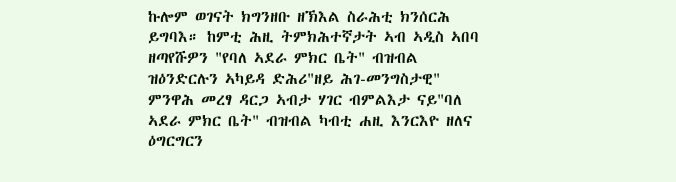ኩሎም ወገናት ክግንዘቡ ዘኽእል ስራሕቲ ክንሰርሕ ይግባእ። ከምቲ ሕዚ ትምክሕተኛታት ኣብ ኣዲስ ኣበባ ዘጣየሹዎን "የባለ ኣደራ ምክር ቤት" ብዝብል ዝዕንድርሉን ኣካይዳ ድሕሪ"ዘይ ሕገ-መንግስታዊ" ምንዋሕ መረፃ ዳርጋ ኣብታ ሃገር ብምልእታ ናይ"ባለ ኣደራ ምክር ቤት" ብዝብል ካብቲ ሐዚ እንርእዮ ዘለና ዕግርግርን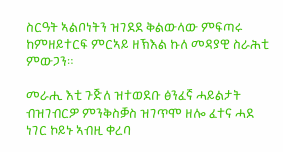ስርዓት ኣልቦነትን ዝገደደ ቅልውላው ምፍጣሩ ከምዘይተርፍ ምርኣይ ዘኽእል ኩለ መዳያዊ ስራሕቲ ምውጋን።

መራሒ እቲ ጉጅለ ዝተወደቡ ፅንፈኛ ሓይልታት ብዝገብርዎ ምንቅስቓስ ዝገጥሞ ዘሎ ፈተና ሓደ ነገር ኮይኑ ኣብዚ ቀረባ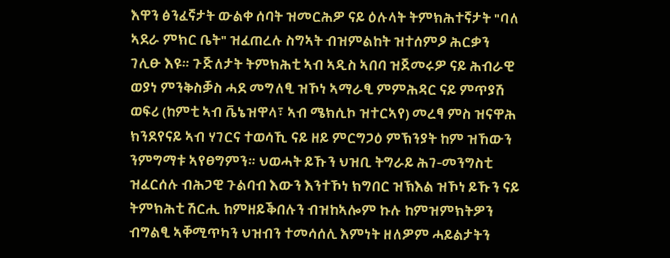እዋን ፅንፈኛታት ውልቀ ሰባት ዝመርሕዎ ናይ ዕሉላት ትምክሕተኛታት "ባለ ኣደራ ምክር ቤት" ዝፈጠረሉ ስግኣት ብዝምልከት ዝተሰምዖ ሕርቃን ገሊፁ እዩ። ጉጅለታት ትምክሕቲ ኣብ ኣዲስ ኣበባ ዝጀመሩዎ ናይ ሕብራዊ ወያነ ምንቅስቓስ ሓደ መግለፂ ዝኾነ ኣማራፂ ምምሕዳር ናይ ምጥያሽ ወፍሪ (ከምቲ ኣብ ቬኔዝዋላ፣ ኣብ ሜክሲኮ ዝተርኣየ) መረፃ ምስ ዝናዋሕ ክንደየናይ ኣብ ሃገርና ተወሳኺ ናይ ዘይ ምርግጋዕ ምኽንያት ከም ዝኸውን ንምግማቱ ኣየፀግምን። ህወሓት ይኹን ህዝቢ ትግራይ ሕገ-መንግስቲ ዝፈርሰሉ ብሕጋዊ ጉልባብ እውን እንተኾነ ክግበር ዝኽእል ዝኾነ ይኹን ናይ ትምክሕቲ ሽርሒ ከምዘይቕበሉን ብዝከኣሎም ኩሉ ከምዝምክትዎን ብግልፂ ኣቐሚጥካን ህዝብን ተመሳሰሊ እምነት ዘለዎም ሓይልታትን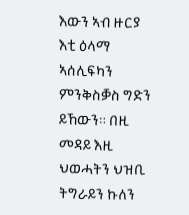እውን ኣብ ዙርያ እቲ ዕላማ ኣሰሊፍካን ምንቅስቓስ ግድን ይኸውን። በዚ መዳይ እዚ ህወሓትን ህዝቢ ትግራይን ኩለን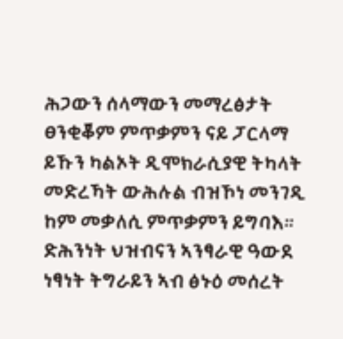ሕጋውን ሰላማውን መማረፅታት ፀንቂቖም ምጥቃምን ናይ ፓርላማ ይኹን ካልኦት ዲሞክራሲያዊ ትካላት መድረኻት ውሕሉል ብዝኾነ መንገዲ ከም መቃለሲ ምጥቃምን ይግባእ። ድሕንነት ህዝብናን ኣንፃራዊ ዓውደ ነፃነት ትግራይን ኣብ ፅኑዕ መሰረት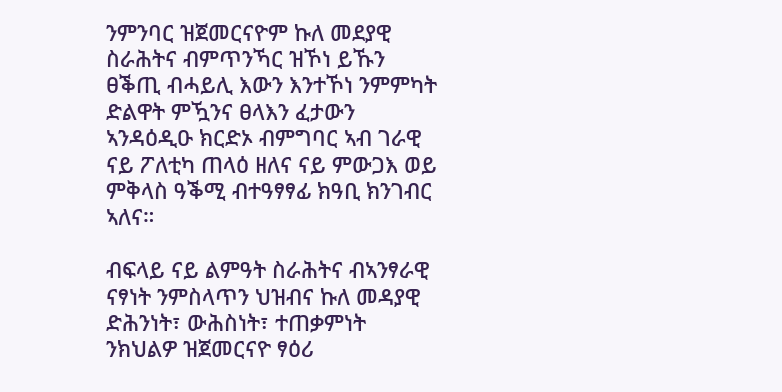ንምንባር ዝጀመርናዮም ኩለ መደያዊ ስራሕትና ብምጥንኻር ዝኾነ ይኹን ፀቕጢ ብሓይሊ እውን እንተኾነ ንምምካት ድልዋት ምዃንና ፀላእን ፈታውን ኣንዳዕዲዑ ክርድኦ ብምግባር ኣብ ገራዊ ናይ ፖለቲካ ጠላዕ ዘለና ናይ ምውጋእ ወይ ምቅላስ ዓቕሚ ብተዓፃፃፊ ክዓቢ ክንገብር ኣለና።

ብፍላይ ናይ ልምዓት ስራሕትና ብኣንፃራዊ ናፃነት ንምስላጥን ህዝብና ኩለ መዳያዊ ድሕንነት፣ ውሕስነት፣ ተጠቃምነት ንክህልዎ ዝጀመርናዮ ፃዕሪ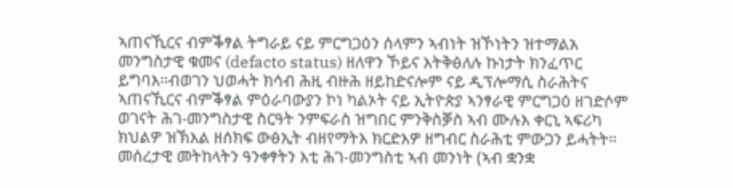ኣጠናኺርና ብምቕፃል ትግራይ ናይ ምርግጋዕን ሰላምን ኣብነት ዝኾነትን ዝተማልአ መንግስታዊ ቁመና (defacto status) ዘለዋን ኾይና እትቅፅለሉ ኩነታት ክንፈጥር ይግባእ።ብወገን ህወሓት ክሳብ ሕዚ ብዙሕ ዘይከድናሎም ናይ ዲፕሎማሲ ስራሕትና ኣጠናኺርና ብምቕፃል ምዕራባውያን ኮነ ካልኦት ናይ ኢትዮጵያ ኣንፃራዊ ምርግጋዕ ዘገድሶም ወገናት ሕገ-መንግስታዊ ስርዓት ንምፍራስ ዝግበር ምንቅስቓስ ኣብ ሙሉእ ቀርኒ ኣፍሪካ ክህልዎ ዝኽእል ዘሰክፍ ውፅኢት ብዘየማትእ ክርድእዎ ዘግብር ስራሕቲ ምውጋን ይሓትት።
መሰረታዊ መትከላትን ዓንቀፃትን እቲ ሕገ-መንግስቲ ኣብ መንነት (ኣብ ቋንቋ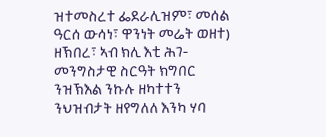ዝተመስረተ ፌደራሊዝም፣ መሰል ዓርሰ ውሳነ፣ ዋንነት መሬት ወዘተ) ዘኽበረ፣ ኣብ ክሊ እቲ ሕገ-መንግስታዊ ስርዓት ክግበር ንዝኽእል ንኩሉ ዘካተተን ንህዝብታት ዘየግለለ እንካ ሃባ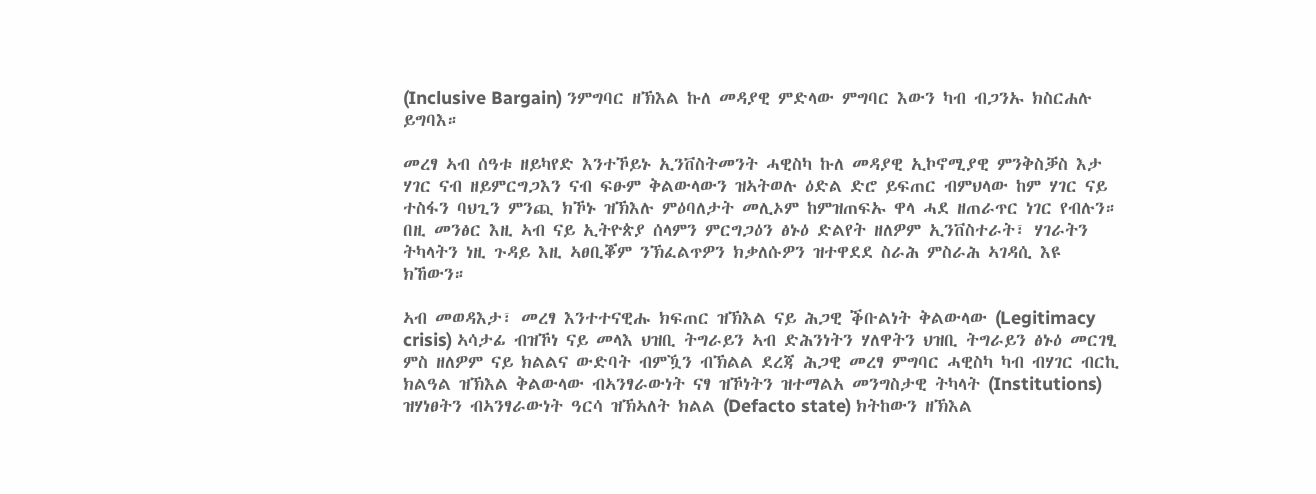(Inclusive Bargain) ንምግባር ዘኽእል ኩለ መዳያዊ ምድላው ምግባር እውን ካብ ብጋንኡ ክስርሐሉ ይግባእ።

መረፃ ኣብ ሰዓቱ ዘይካየድ እንተኾይኑ ኢንቨስትመንት ሓዊስካ ኩለ መዳያዊ ኢኮኖሚያዊ ምንቅስቓስ እታ ሃገር ናብ ዘይምርግጋእን ናብ ፍፁም ቅልውላውን ዝኣትወሉ ዕድል ድሮ ይፍጠር ብምህላው ከም ሃገር ናይ ተስፋን ባህጊን ምንጪ ክኾኑ ዝኽእሉ ምዕባለታት መሊኦም ከምዝጠፍኡ ዋላ ሓደ ዘጠራጥር ነገር የብሉን። በዚ መንፅር እዚ ኣብ ናይ ኢትዮጵያ ሰላምን ምርግጋዕን ፅኑዕ ድልየት ዘለዎም ኢንቨስተራት፣ ሃገራትን ትካላትን ነዚ ጉዳይ እዚ ኣፀቢቖም ንኽፈልጥዎን ክቃለሱዎን ዝተዋደደ ስራሕ ምስራሕ ኣገዳሲ እዩ ክኸውን።

ኣብ መወዳእታ፣ መረፃ እንተተናዊሑ ክፍጠር ዝኽእል ናይ ሕጋዊ ቕቡልነት ቅልውላው (Legitimacy crisis) ኣሳታፊ ብዝኾነ ናይ መላእ ህዝቢ ትግራይን ኣብ ድሕንነትን ሃለዋትን ህዝቢ ትግራይን ፅኑዕ መርገፂ ምስ ዘለዎም ናይ ክልልና ውድባት ብምዃን ብኽልል ደረጃ ሕጋዊ መረፃ ምግባር ሓዊስካ ካብ ብሃገር ብርኪ ክልዓል ዝኽእል ቅልውላው ብኣንፃራውነት ናፃ ዝኾነትን ዝተማልአ መንግስታዊ ትካላት (Institutions) ዝሃነፀትን ብኣንፃራውነት ዓርሳ ዝኽኣለት ክልል (Defacto state) ክትከውን ዘኽእል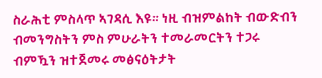ስራሕቲ ምስላጥ ኣገዳሲ እዩ። ነዚ ብዝምልከት ብውድብን ብመንግስትን ምስ ምሁራትን ተመራመርትን ተጋሩ ብምዃን ዝተጀመሩ መፅናዕትታት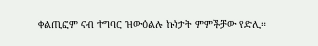ቀልጢፎም ናብ ተግባር ዝውዕልሉ ኩነታት ምምችቻው የድሊ።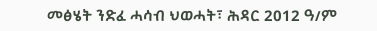መፅሄት ንድፈ ሓሳብ ህወሓት፣ ሕዳር 2012 ዓ/ም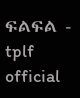ፍልፍል - tplf official